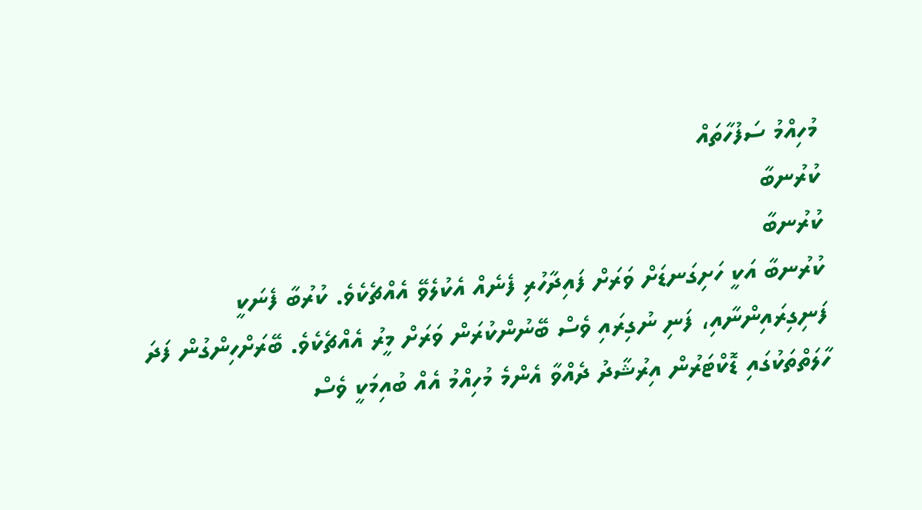މުހިއްމު ސަފުހާތައް
ކުރުނބާ
ކުރުނބާ
ކުރުނބާ އަކީ ހަށިގަނޑަށް ވަރަށް ފައިދާހުރި ފެނެއް އެކުލެވޭ އެއްޗެކެވެ. ކުރުބާ ފެނަކީ ފަނިގިރައިންނާއި، ފަނި ނުގިރައި ވެސް ބޭނުންކުރަން ވަރަށް މީރު އެއްޗެކެވެ. ބޭރަށްހިންގުން ފަދަ ހާލަތްތަކުގައި ޑޮކްޓަރުން އިރުޝާދު ދެއްވާ އެންމެ މުހިއްމު އެއް ބުއިމަކީ ވެސް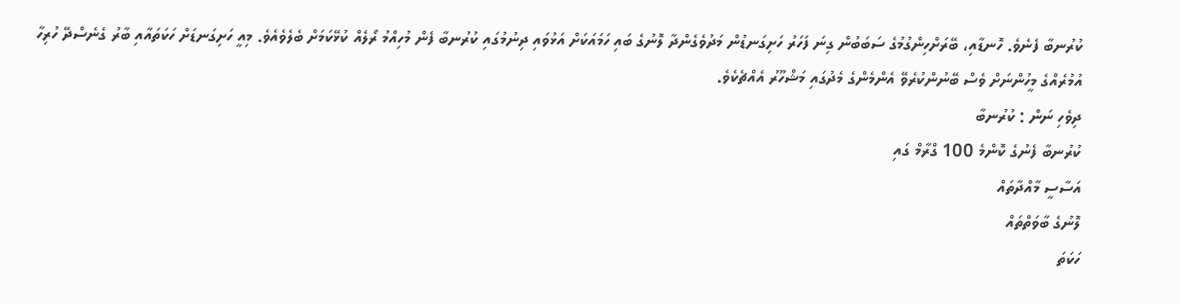ކުރުނބާ ފެނެވެ. ހޮނޑާއި، ބޭރަށްހިންގުމުގެ ސަބަބުން ގިނަ ފަހަރު ހަށިގަނޑުން މަދުވެގެންދާ ލޮނުގެ ބައި ހަމައަކަށް އަޅުވައި ދިނުމުގައި ކުރުނބާ ފެން މުހިއްމު ރޯލެއް ކުޅޭކަމަށް ބެލެވެއެވެ. މިއީ ހަށިގަނޑަށް ހަކަތައާއި ބާރު ގެނެސްދޭ ހުރިހާ އުމުރެއްގެ މީހުންނަށް ވެސް ބޭނުންކުރެވޭ އެންމެންގެ މެދުގައި މަޝްހޫރު އެއްޗެކެވެ.
ދިވެހި ނަން : ކުރުނބާ
ކުރުނބާ ފެނުގެ ކޮންމެ 100 ގްރާމް ގައި
އަސާސީ މާއްދާތައް
ލޮނުގެ ބާވަތްތައް
ހަކަތަ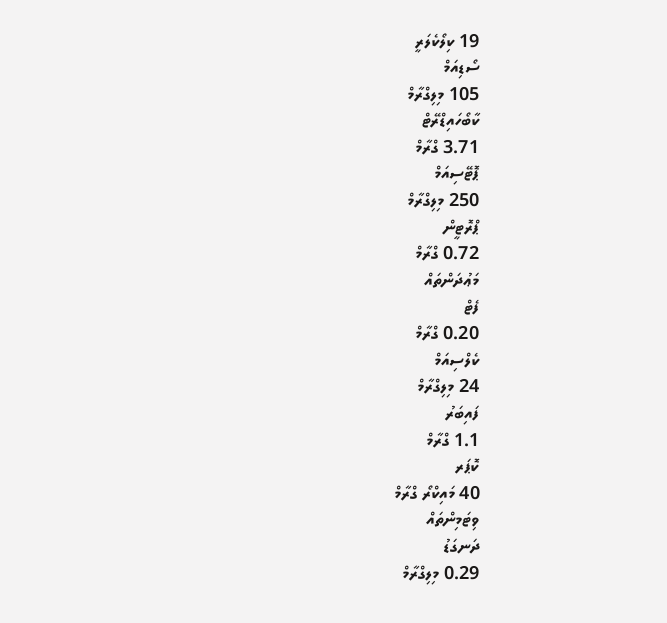19 ކިލޯކެލަރީ
ސޯޑިއަމް
105 މިލިގްރާމް
ކާބޯހައިޑްރޭޓް
3.71 ގްރާމް
ޕޮޓޭސިއަމް
250 މިލިގްރާމް
ޕްރޮޓީން
0.72 ގްރާމް
މަޢުދަންތައް
ފެޓް
0.20 ގްރާމް
ކެލްސިއަމް
24 މިލިގްރާމް
ފައިބަރު
1.1 ގްރާމް
ކޮޕަރ
40 މައިކްރޯ ގްރާމް
ވިޓަމިންތައް
ދަނގަޑު
0.29 މިލިގްރާމް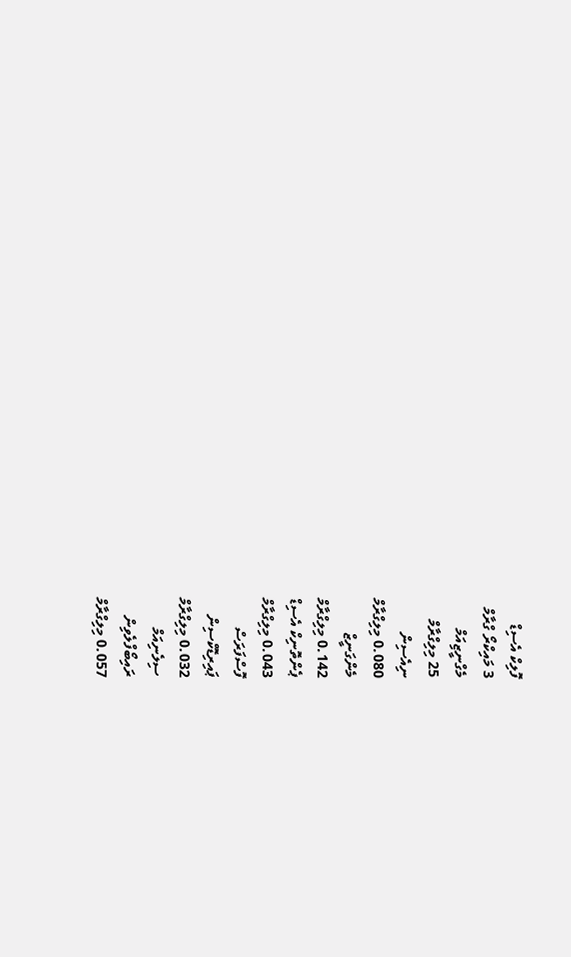ފޮލިކް އެސިޑް
3 މައިކްރޯ ގްރާމް
މެގްނީޒިއަމް
25 މިލިގްރާމް
ނިއެސިން
0.080 މިލިގްރާމް
މެންގަނީޒް
0.142 މިލިގްރާމް
ޕެންތޮނިކް އެސިޑް
0.043 މިލިގްރާމް
ފޮސްފަރަސް
ޕައިރިޑޮކްސިން
0.032 މިލިގްރާމް
ސިލެނިއަމް
ރައިބޯފްލެވިން
0.057 މިލިގްރާމް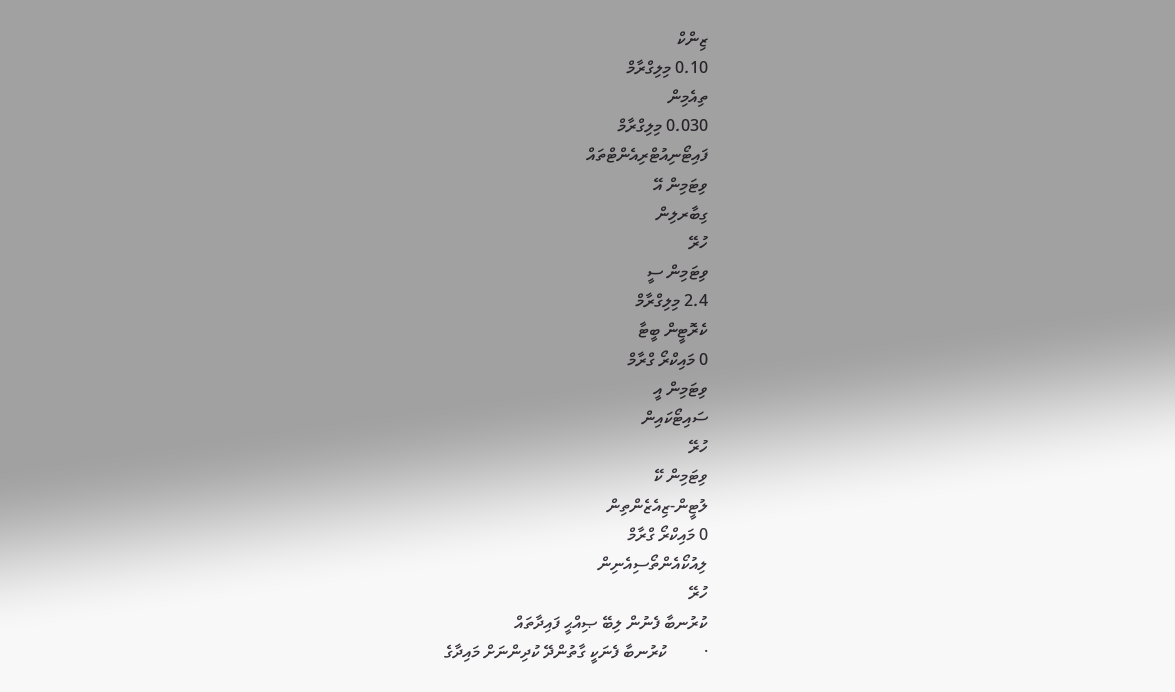ޒިންކް
0.10 މިލިގްރާމް
ތިއެމިން
0.030 މިލިގްރާމް
ފައިޓޯނިއުޓްރިއެންޓްތައް
ވިޓަމިން އޭ
ގިބާރލިން
ހުރޭ
ވިޓަމިން ސީ
2.4 މިލިގްރާމް
ކެރޮޓީން ބީޓާ
0 މައިކްރޯ ގްރާމް
ވިޓަމިން އީ
ސައިޓޯކައިން
ހުރޭ
ވިޓަމިން ކޭ
ލުޓީން-ޒިއެޒެންތިން
0 މައިކްރޯ ގްރާމް
ލިއުކޯއެންތޯސިއެނިން
ހުރޭ
ކުރުނބާ ފެނުން ލިބޭ ޞިއްޙީ ފައިދާތައް
·         ކުރުނބާ ފެނަކީ ގާތުންދޭ ކުދިންނަށް މައިދާގެ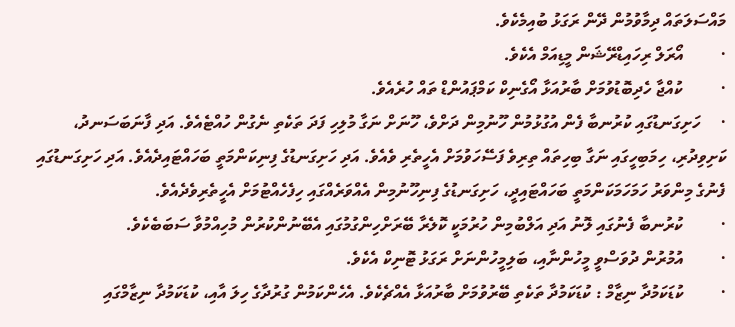މައްސަލަތައް ދިމާވުމުން ދޭން ރަގަޅު ބުއިމެކެވެ.
·         އޯރަލް ރިހައިޑްރޭޝަން މީޑިއަމް އެކެވެ.
·         ކުއްޖާ ހެދިބޮޑުވުމަށް ބާރުއަޅާ އޯގެނިކް ކަމްޕައުންޑް ތައް ހުރެއެވެ.
·     ހަށިގަނޑުގައި ކުރުނބާ ފެން އުގުޅުމުން ހޫނުމިން ދަށްވެ، ހޫނަށް ނަގާ މުލިހި ފަދަ ތަކެތި ނެގުން ހުއްޓެއެވެ. އަދި ފާނަބަސަނދު، ކަށިވިދުރި، ހިމަބިހީގައި ނަގާ ބިހިތައް ތިރިވެ ފަސޭހަވުމަށް އެހީތެރި ވެއެވެ. އަދި ހަށިގަނޑުގެ ފިނިކަންމަތީ ބަހައްޓައިދެއެވެ. އަދި ހަށިގަނޑުގައި ފެނުގެ މިންވަރު ހަމަހަމަކަންމަތީ ބަހައްޓައިދީ، ހަށިގަނޑުގެ ފިނިހޫނުމިން އެއްވަރެއްގައި ހިފެހެއްޓުމަށް އެހީތެރިވެދެއެވެ.
·         ކުރުނބާ ފެނުގައި ލޮނު އަދި އަލްބުމިން ހުރުމަކީ ކޮލެރާ ބޭރަށްހިންގުމުގައި އެބޭނުންކުރުން މުހިއްމުވާ ސަބަބެކެވެ.
·         އުމުރުން ދުވަސްވީ މީހުންނާއި، ބަލިމީހުންނަށް ރަގަޅު ޓޮނިކް އެކެވެ.
·         ކުޑަކަމުދާ ނިޒާމް : ކުޑަކަމުދާ ތަކެތި ބޭރުވުމަށް ބާރުއަޅާ އެއްޗެކެވެ. އެހެންކަމުން ގުރުދާގެ ހިލަ އާއި، ކުޑަކަމުދާ ނިޒާމްގައި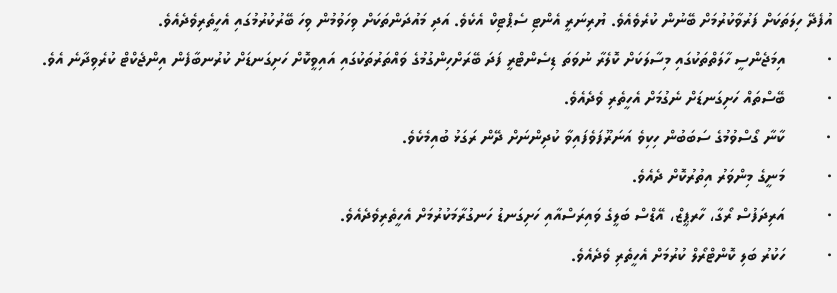އުފެދޭ ހިލަތަކަށް ފަރުވާކުރުމަށް ބޭނުން ކުރެވެއެވެ. ޔުރިނަރީ އެންޓި ސެޕްޓިކް އެކެވެ. އަދި މައުދަންތަކަށް ވިހަވުމުން ވިހަ ބޭރުކުރުމުގައި އެހީތެރިވެދެއެވެ.
·         އިމަޖެންސީ ހާލަތްތަކުގައި މިސާލަކަށް ކޮލެރާ ނުވަތަ ޑިސެންޓްރީ ފަދަ ބޭރަށްހިންގުމުގެ ވައްތަރުތަކުގައި އައިވީކޮށް ހަށިގަނޑަށް ކުރުނބާފެން އިންޖެކްޓް ކުރެވިދާނެ އެވެ.
·         ބޭސްތައް ހަށިގަނޑަށް ނެގުމަށް އެހީތެރި ވެދެއެވެ.
·         ކާނާ ގޯސްވުމުގެ ސަބަބުން ހިކިވެ އަނަރޫފަވެފައިވާ ކުދިންނަށް ދޭން ރަގަޅު ބުއިމެކެވެ.
·         މަނީގެ މިންވަރު އިތުރުކޮށް ދެއެވެ.
·         އަރިދަފުސް ރޯގާ، ހާރޕީޒް، އޭޑްސް ބަލީގެ ވައިރަސްއާއި ހަށިގަނޑު ހަނގުރާމަކުރުމަށް އެހީތެރިވެދެއެވެ.
·         ހަކުރު ބަލި ކޮންޓްރޯލް ކުރުމަށް އެހީތެރި ވެދެއެވެ.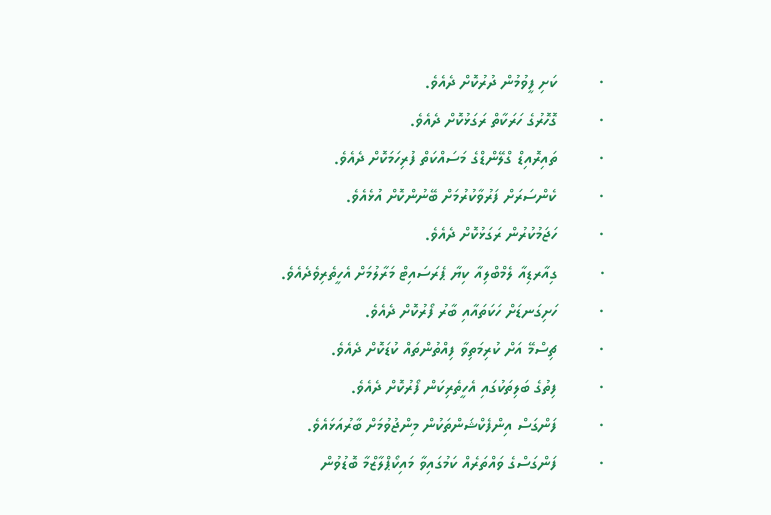·         ކަށި ފީވުމުން ދުރުކޮށް ދެއެވެ.
·         ގޮހޮރުގެ ހަރަކާތް ރަގަޅުކޮށް ދެއެވެ.
·         ތައިރޮއިޑް ގްލޭންޑްގެ މަސައްކަތް ފުރިހަމަކޮށް ދެއެވެ.
·         ކެންސަރަށް ފަރުވާކުރުމަށް ބޭނުންކޮށް އުޅެއެވެ.
·         ހަޖަމުކުރުން ރަގަޅުކޮށް ދެއެވެ.
·         ގިއާރޑިއާ ލެމްބްލިއާ ކިޔާ ޕެރަސައިޓް މަރާލުމަށް އެހީތެރިވެދެއެވެ.
·         ހަށިގަނޑަށް ހަކަތައާއި ބާރު ފޯރުކޮށް ދެއެވެ.
·         ޗިސްމޭ އަށް ކުރިމަތިވާ ފިއްތުންތައް ކުޑަކޮށް ދެއެވެ.
·         ފިތުގެ ބަލިތަކުގައި އެހީތެރިކަން ފޯރުކޮށް ދެއެވެ.
·         ފަންގަސް އިންފެކްޝަންތަކުން މިންޖުވުމަށް ބާރުއަޅައެވެ.
·         ފަންގަސްގެ ވައްތަރެއް ކަމުގައިވާ މައިކޯޕްލާޒްމާ ބޮޑުވުން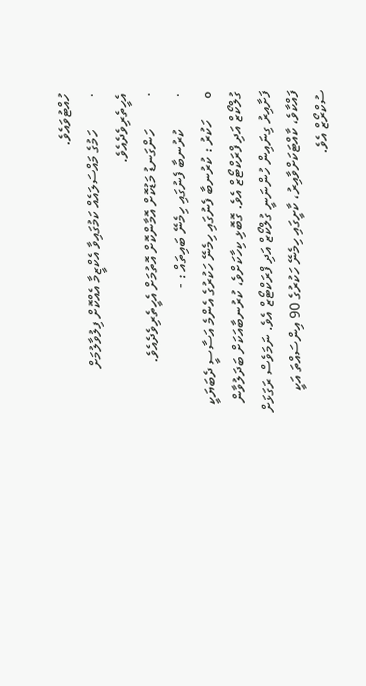ހުއްޓުވައެވެ.
·         ހަމުގެ މައްސަލައެއް ކަމުގައިވާ އެކްޒީމާ އެއްކޮށް ފިލުވާލުމަށް އެހީތެރިވެދެއެވެ.
·         ހަންގަނޑު މަޑުކޮށް އޮމާންކޮށް އޮތުމަށް އެހީތެރިވެދެއެވެ.
·         ކުރުނބާ ފެނުގައި ހިމެނޭ ބައިތައް : -
o       ހަކުރު : ކުރުނބާ ފެނުގައި ހިމެނޭ ހަކުރުގެ އެންމެ އަސާސީ ދެބަޔަކީ ގުލްކޯޒް އަދި ފްރަކްޓޯޒް އެވެ. ގޮބޮޅި ކިހާކަށްވެ، ކުރުނބާއަކަށް ބަދަލުވާން ފަށާއިރު ގިނައިން ހުންނަނީ ގުލްކޯޒް އަދި ފްރަކްޓޯޒް އެވެ. ނަމަވެސް ރަގަޅަށް ފައްކާވެ، ކާއްޓަކަށްވާއިރު، ކާށީގައި ހިމެނޭ ހަކުރުގެ 90 އިންސައްތަ އަކީ ސުކްރޯޒް އެވެ.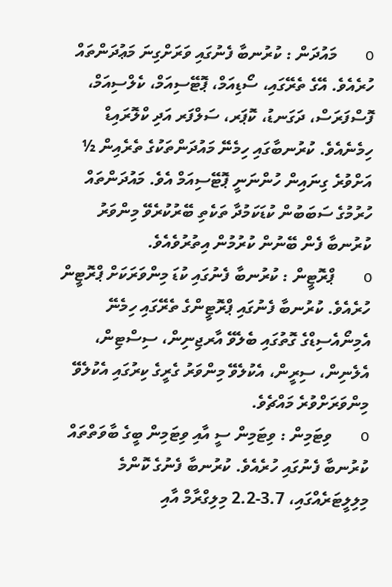o       މައުދަން : ކުރުނބާ ފެނުގައި ވަރަށްގިނަ މަޢުދަންތައް ހުރެއެވެ. އޭގެ ތެރޭގައި، ސޯޑިއަމް، ޕޮޓޭސިއަމް، ކެލްސިއަމް، ފޮސްފަރަސް، ދަގަނޑު، ކޮޕަރ، ސަލްފަރ އަދި ކްލޮރައިޑް ހިމެނެއެވެ. ކުރުނބާގައި ހިމެނޭ މައުދަންތަކުގެ ތެރެއިން ½ އަށްވުރެ ގިނައިން ހުންނަނީ ޕޮޓޭސިއަމް އެވެ. މައުދަންތައް ހުރުމުގެ ސަބަބުން ކުޑަކަމުދާ ތަކެތި ބޭރުކުރެވޭ މިންވަރު ކުރުނބާ ފެން ބޭނުން ކުރުމުން އިތުރުވެއެވެ.
o       ޕްރޮޓީން : ކުރުނބާ ފެނުގައި ކުޑަ މިންވަރަކަށް ޕްރޮޓީން ހުރެއެވެ. ކުރުނބާ ފެނުގައި ޕްރޮޓީންގެ ތެރޭގައި ހިމެނޭ އެމިނޯއެސިޑްގެ ގޮތުގައި ބެލެވޭ އާރޖިނިން، ސިސްޓިން، އެލެނިން، ސިރީން، އެކުލެވޭ މިންވަރު ގެރީގެ ކިރުގައި އެކުލެވޭ މިންވަރަށްވުރެ މައްޗެވެ.
o       ވިޓަމިން : ވިޓަމިން ސީ އާއި ވިޓަމިން ބީގެ ބާވަތްތައް ކުރުނބާ ފެނުގައި ހުރެއެވެ. ކުރުނބާ ފެނުގެ ކޮންމެ މިލިލީޓަރެއްގައި، 3.7-2.2 މިލިގްރާމް އާއި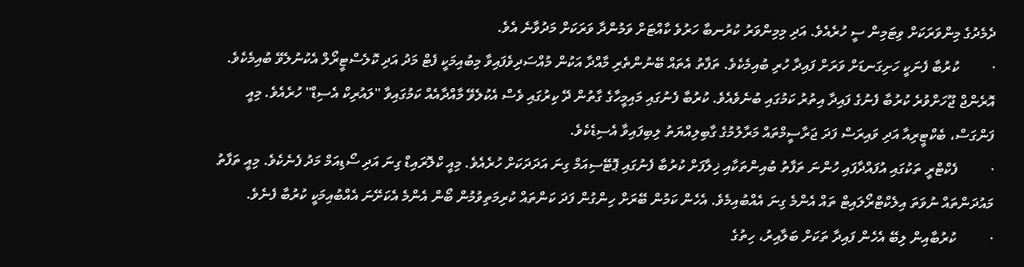ދެމެދުގެ މިންވަރަކަށް ވިޓަމިން ސީ ހުރެއެވެ. އަދި މިމިންވަރު ކުރުނބާ ހަރުވެ ކާއްޓަށް ވަމުންދާ ވަރަކަށް މަދުވާނެ އެވެ.
·         ކުރުބާ ފެނަކީ ހަށިގަނޑަށް ވަރަށް ފައިދާ ހުރި ބުއިމެކެވެ. ތަފާތު އެތައް ބޭނުންތެރި މާއްދާ އަކުން މުއްސަދިވެފައިވާ މިބުއިމަކީ ފެޓް މަދު އަދި ކޮލެސްޓީރޯލް އެކުނުލެވޭ ބުއިމެކެވެ. އޮރެންޖް ޖޫހަށްވުރެ ކުރުބާ ފެނުގެ ފައިދާ އިތުރު ކަމުގައި ބުނެވެއެވެ. ކުރުބާ ފެނުގައި މައިމީހާގެ ގާތުން ދޭ ކިރުގައި ވެސް އެކުލެވޭ މާއްދާއެއް ކަމުގައިވާ ''ލައުރިކް އެސިޑް'' ހުރެއެވެ. މިއީ ފަންގަސް، ބެކްޓީރިއާ އަދި ވައިރަސް ފަދަ ޖަރާސީމްތައް މަރާލުމުގެ ގާބިލިއްޔަތު ލިބިފައިވާ އެސިޑެކެވެ.
·         ފެކްޓްރީ ތަކުގައި އުފައްދާފައި ހުންނަ ތަފާތު ބުއިންތަކާއި ޚިލާފަށް ކުރުބާ ފެނުގައި ޕޮޓޭސިއަމް ގިނަ އަދަދަކަށް ހުރެއެވެ. މިއީ ކްލޮރައިޑް ގިނަ އަދި ސޯޑިއަމް މަދު ފެނެކެވެ. މިއީ ތަފާތު މައުދަންތައް ނުވަތަ އިލެކްޓްރޯލައިޓް ތައް އެންމެ ގިނަ އެއްބުއިމެވެ. އެހެން ކަމުން ބޭރަށް ހިންގުން ފަދަ ކަންތައް ކުރިމަތިވުމުން ބޯން އެންމެ އެކަށޭނަ އެއްބުއިމަކީ ކުރުބާ ފެނެވެ.
·         ކުރުބާއިން ލިބޭ އެހެން ފައިދާ ތަކަށް ބަލާއިރު، ހިތުގެ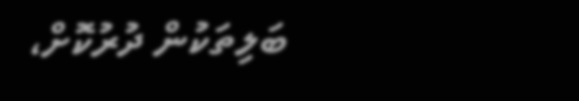ބަލިތަކުން ދުރުކޮށް،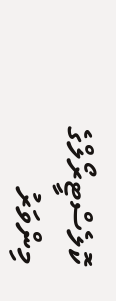ކޮލެސްޓީރޯލްގެ މިންވަރު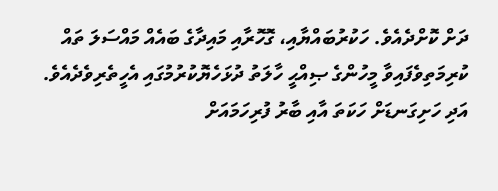ދަށް ކޮށްދެއެވެ. ހަކުރުބައްޔާއި، ގޮހޮރާއި މައިދާގެ ބައެއް މައްސަލަ ތައް ކުރިމަތިވެފައިވާ މީހުންގެ ޞިއްޙީ ހާލަތު ދުޅަހެޔޮކުރުމުގައި އެހީތެރިވެދެއެވެ. އަދި ހަށިގަނޑަށް ހަކަތަ އާއި ބާރު ފުރިހަމައަށް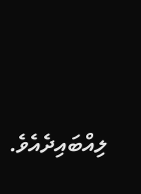ލިއްބައިދެއެވެ.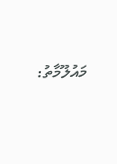މައުލޫމާތު: